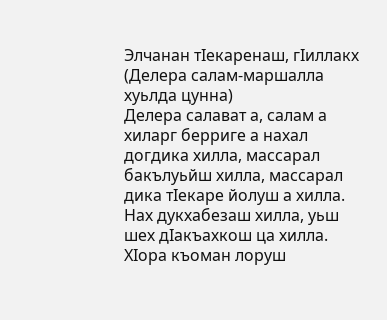Элчанан тIекаренаш, гIиллакх (Делера салам-маршалла хуьлда цунна)
Делера салават а, салам а хиларг берриге а нахал догдика хилла, массарал бакълуьйш хилла, массарал дика тIекаре йолуш а хилла. Нах дукхабезаш хилла, уьш шех дIакъахкош ца хилла. ХIора къоман лоруш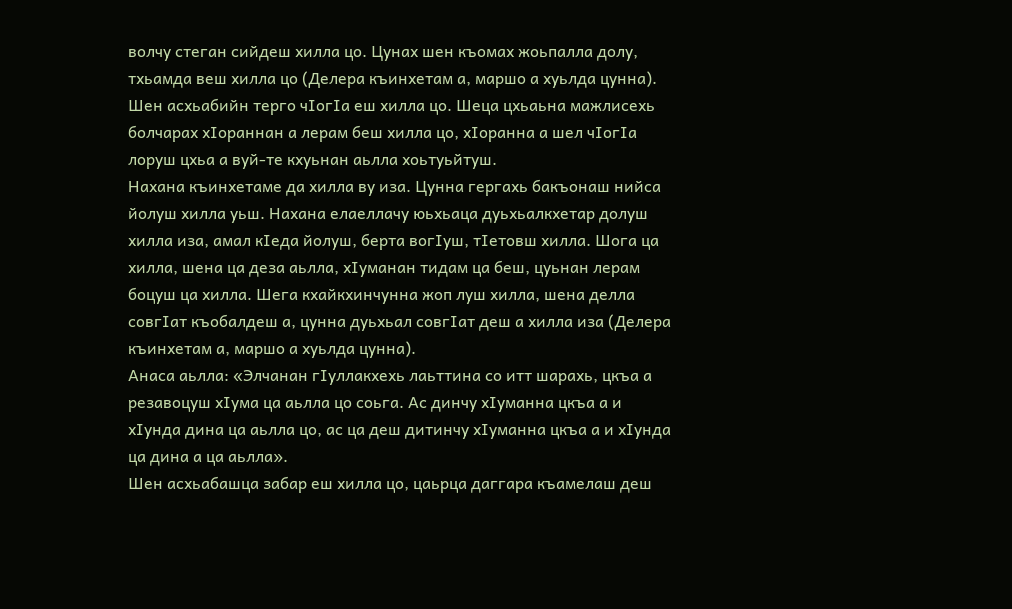волчу стеган сийдеш хилла цо. Цунах шен къомах жоьпалла долу, тхьамда веш хилла цо (Делера къинхетам а, маршо а хуьлда цунна). Шен асхьабийн терго чIогIа еш хилла цо. Шеца цхьаьна мажлисехь болчарах хIораннан а лерам беш хилла цо, хIоранна а шел чIогIа лоруш цхьа а вуй-те кхуьнан аьлла хоьтуьйтуш.
Нахана къинхетаме да хилла ву иза. Цунна гергахь бакъонаш нийса йолуш хилла уьш. Нахана елаеллачу юьхьаца дуьхьалкхетар долуш хилла иза, амал кIеда йолуш, берта вогIуш, тIетовш хилла. Шога ца хилла, шена ца деза аьлла, хIуманан тидам ца беш, цуьнан лерам боцуш ца хилла. Шега кхайкхинчунна жоп луш хилла, шена делла совгIат къобалдеш а, цунна дуьхьал совгIат деш а хилла иза (Делера къинхетам а, маршо а хуьлда цунна).
Анаса аьлла: «Элчанан гIуллакхехь лаьттина со итт шарахь, цкъа а резавоцуш хIума ца аьлла цо соьга. Ас динчу хIуманна цкъа а и хIунда дина ца аьлла цо, ас ца деш дитинчу хIуманна цкъа а и хIунда ца дина а ца аьлла».
Шен асхьабашца забар еш хилла цо, цаьрца даггара къамелаш деш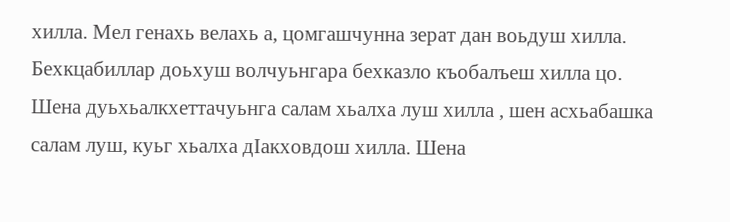хилла. Мел генахь велахь а, цомгашчунна зерат дан воьдуш хилла. Бехкцабиллар доьхуш волчуьнгара бехказло къобалъеш хилла цо. Шена дуьхьалкхеттачуьнга салам хьалха луш хилла , шен асхьабашка салам луш, куьг хьалха дIакховдош хилла. Шена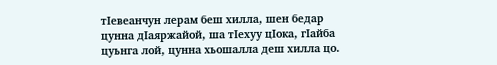тIевеанчун лерам беш хилла, шен бедар цунна дIаяржайой, ша тIехуу цIока, гIайба цуьнга лой, цунна хьошалла деш хилла цо.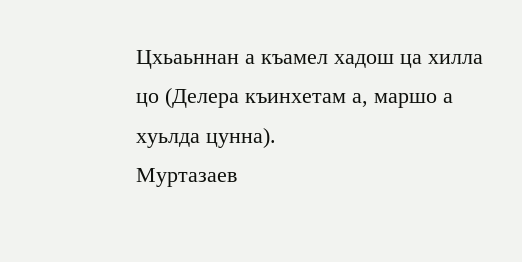Цхьаьннан а къамел хадош ца хилла цо (Делера къинхетам а, маршо а хуьлда цунна).
Муртазаев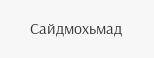Сайдмохьмад